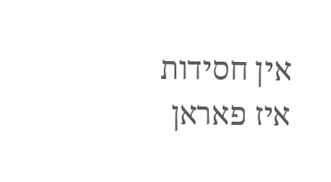אין חסידות איז פאראן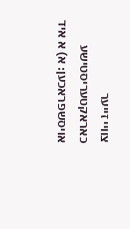צוויי זייער כאראקטעריסטישע אויסשפראכען: א) א איד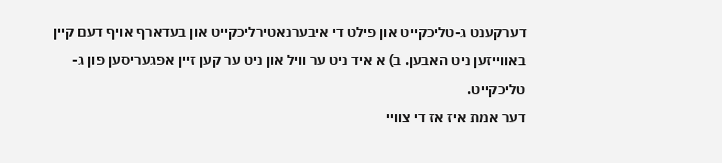דערקענט ג-טליכקייט און פילט די איבערנאטירליכקייט און בעדארף אויף דעם קיין באווייזען ניט האבען. ב) א איד ניט ער וויל און ניט ער קען זיין אפגעריסען פון ג-טליכקייט.
דער אמת איז אז די צוויי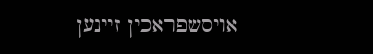אויסשפראכין זיינען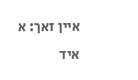איין זאך: א איד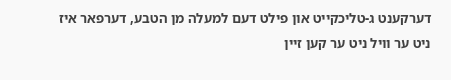דערקענט ג-טליכקייט און פילט דעם למעלה מן הטבע, דערפאר איז ניט ער וויל ניט ער קען זיין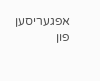אפגעריסען פון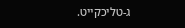ג-טליכקייט.